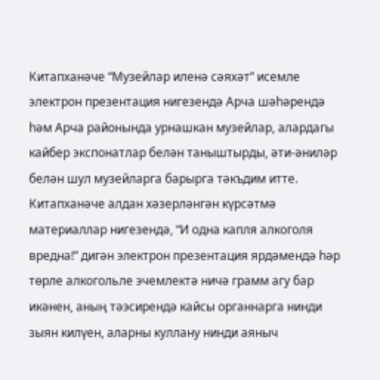Китапханәче “Музейлар иленә сәяхәт” исемле электрон презентация нигезендә Арча шәһәрендә һәм Арча районында урнашкан музейлар, алардагы кайбер экспонатлар белән таныштырды, әти-әниләр белән шул музейларга барырга тәкъдим итте.
Китапханәче алдан хәзерләнгән күрсәтмә материаллар нигезендә, “И одна капля алкоголя вредна!” дигән электрон презентация ярдәмендә һәр төрле алкогольле эчемлектә ничә грамм агу бар икәнен, аның тәэсирендә кайсы органнарга нинди зыян килүен, аларны куллану нинди аяныч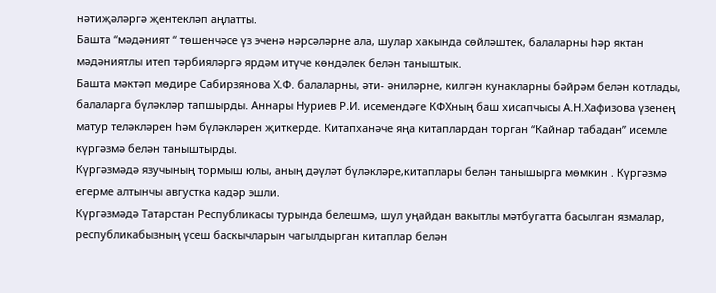нәтиҗәләргә җентекләп аңлатты.
Башта “мәдәният “ төшенчәсе үз эченә нәрсәләрне ала, шулар хакында сөйләштек, балаларны һәр яктан мәдәниятлы итеп тәрбияләргә ярдәм итүче көндәлек белән таныштык.
Башта мәктәп мөдире Сабирзянова Х.Ф. балаларны, әти- әниләрне, килгән кунакларны бәйрәм белән котлады, балаларга бүләкләр тапшырды. Аннары Нуриев Р.И. исемендәге КФХның баш хисапчысы А.Н.Хафизова үзенең матур теләкләрен һәм бүләкләрен җиткерде. Китапханәче яңа китаплардан торган “Кайнар табадан” исемле күргәзмә белән таныштырды.
Күргәзмәдә язучының тормыш юлы, аның дәүләт бүләкләре,китаплары белән танышырга мөмкин . Күргәзмә егерме алтынчы августка кадәр эшли.
Күргәзмәдә Татарстан Республикасы турында белешмә, шул уңайдан вакытлы мәтбугатта басылган язмалар, республикабызның үсеш баскычларын чагылдырган китаплар белән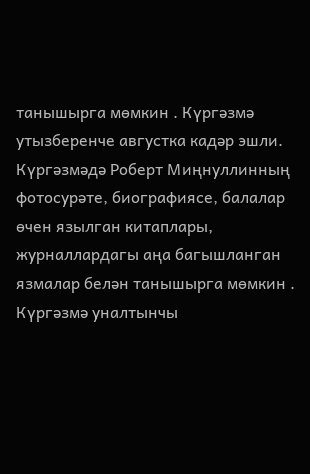танышырга мөмкин . Күргәзмә утызберенче августка кадәр эшли.
Күргәзмәдә Роберт Миңнуллинның фотосурәте, биографиясе, балалар өчен язылган китаплары, журналлардагы аңа багышланган язмалар белән танышырга мөмкин . Күргәзмә уналтынчы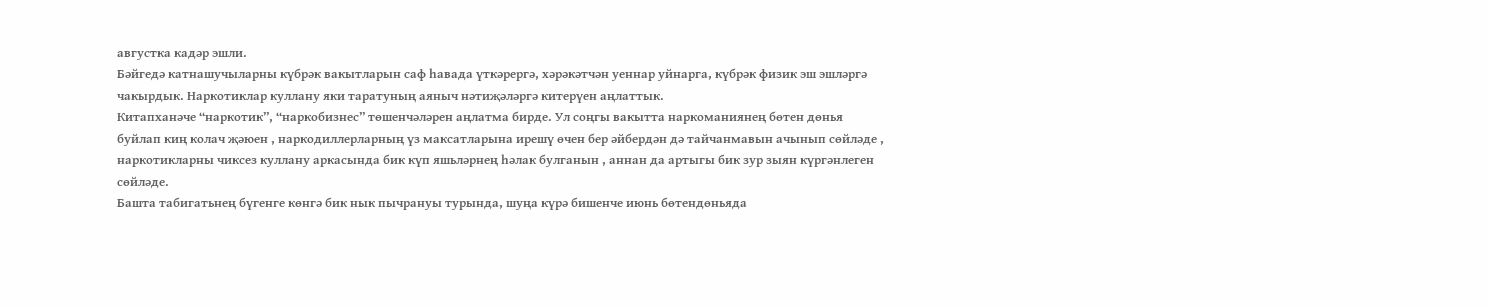августка кадәр эшли.
Бәйгедә катнашучыларны күбрәк вакытларын саф һавада үткәрергә, хәрәкәтчән уеннар уйнарга, күбрәк физик эш эшләргә чакырдык. Наркотиклар куллану яки таратуның аяныч нәтиҗәләргә китерүен аңлаттык.
Китапханәче “наркотик”, “наркобизнес” төшенчәләрен аңлатма бирде. Ул соңгы вакытта наркоманиянең бөтен дөнья буйлап киң колач җәюен , наркодиллерларның үз максатларына ирешү өчен бер әйбердән дә тайчанмавын ачынып сөйләде , наркотикларны чиксез куллану аркасында бик күп яшьләрнең һәлак булганын , аннан да артыгы бик зур зыян күргәнлеген сөйләде.
Башта табигатьнең бүгенге көнгә бик нык пычрануы турында, шуңа күрә бишенче июнь бөтендөньяда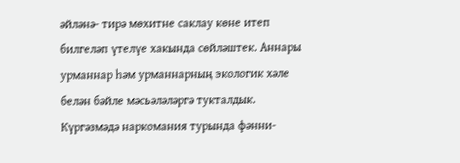әйләнә- тирә мөхитне саклау көне итеп билгеләп үтелүе хакында сөйләштек. Аннары урманнар һәм урманнарның экологик хәле белән бәйле мәсьәләләргә тукталдык.
Күргәзмәдә наркомания турында фәнни-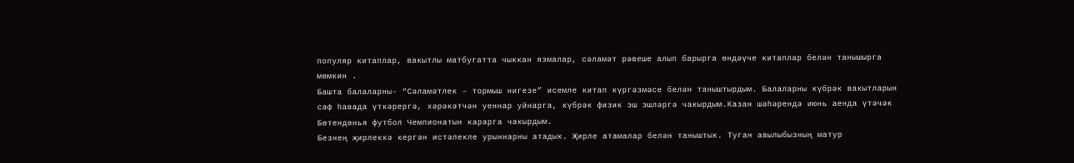популяр китаплар, вакытлы матбугатта чыккан язмалар, сәламәт рәвеше алып барырга өндәүче китаплар белән танышырга мөмкин .
Башта балаларны- “Сәламәтлек – тормыш нигезе” исемле китап күргәзмәсе белән таныштырдым. Балаларны күбрәк вакытларын саф һавада үткәрергә, хәрәкәтчән уеннар уйнарга, күбрәк физик эш эшләргә чакырдым.Казан шәһәрендә июнь аенда үтәчәк Бөтендөнья футбол Чемпионатын карарга чакырдым.
Безнең җирлеккә кергән истәлекле урыннарны атадык. Җирле атамалар белән таныштык. Туган авылыбызның матур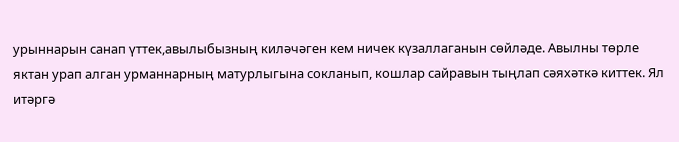урыннарын санап үттек,авылыбызның киләчәген кем ничек күзаллаганын сөйләде. Авылны төрле яктан урап алган урманнарның матурлыгына сокланып, кошлар сайравын тыңлап сәяхәткә киттек. Ял итәргә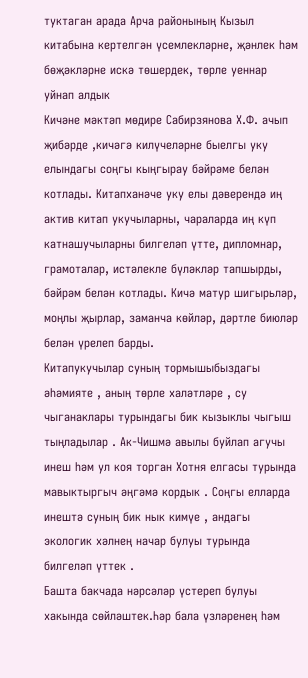туктаган арада Арча районының Кызыл китабына кертелгән үсемлекләрне, җәнлек һәм бөҗәкләрне искә төшердек, төрле уеннар уйнап алдык
Кичәне мәктәп мөдире Сабирзянова Х.Ф. ачып җибәрде ,кичәгә килүчеләрне быелгы уку елындагы соңгы кыңгырау бәйрәме белән котлады. Китапханәче уку елы дәверендә иң актив китап укучыларны, чараларда иң күп катнашучыларны билгеләп үтте, дипломнар, грамоталар, истәлекле бүләкләр тапшырды, бәйрәм белән котлады. Кичә матур шигырьләр, моңлы җырлар, заманча көйләр, дәртле биюләр белән үрелеп барды.
Китапукучылар суның тормышыбыздагы әһәмияте , аның төрле халәтләре , су чыганаклары турындагы бик кызыклы чыгыш тыңладылар . Ак-Чишмә авылы буйлап агучы инеш һәм ул коя торган Хотня елгасы турында мавыктыргыч әңгәмә кордык . Соңгы елларда инештә суның бик нык кимүе , андагы экологик хәлнең начар булуы турында билгеләп үттек .
Башта бакчада нәрсәләр үстереп булуы хакында сөйләштек.Һәр бала үзләренең һәм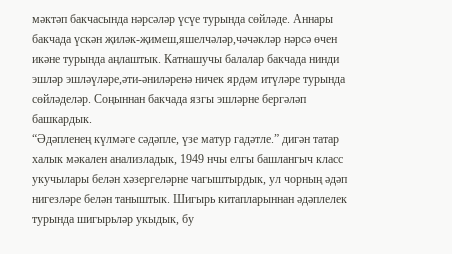мәктәп бакчасында нәрсәләр үсүе турында сөйләде. Аннары бакчада үскән җиләк-җимеш,яшелчәләр,чәчәкләр нәрсә өчен икәне турында аңлаштык. Катнашучы балалар бакчада нинди эшләр эшләүләре,әти-әниләренә ничек ярдәм итүләре турында сөйләделәр. Соңыннан бакчада язгы эшләрне бергәләп башкардык.
“Әдәпленең күлмәге сәдәпле, үзе матур гадәтле.” дигән татар халык мәкален анализладык, 1949 нчы елгы башлангыч класс укучылары белән хәзергеләрне чагыштырдык, ул чорның әдәп нигезләре белән таныштык. Шигырь китапларыннан әдәплелек турында шигырьләр укыдык, бу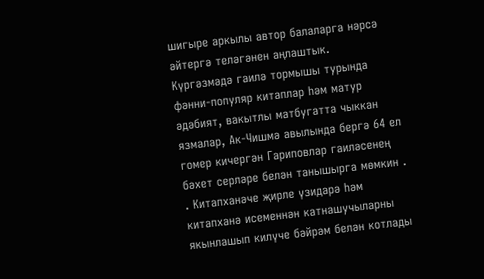шигыре аркылы автор балаларга нәрсә әйтергә теләгәнен аңлаштык.
Күргәзмәдә гаилә тормышы турында фәнни-популяр китаплар һәм матур әдәбият, вакытлы матбугатта чыккан язмалар, Ак-Чишмә авылында бергә 64 ел гомер кичергән Гариповлар гаиләсенең бәхет серләре белән танышырга мөмкин .
. Китапханәче җирле үзидарә һәм китапханә исеменнән катнашучыларны якынлашып килүче бәйрәм белән котлады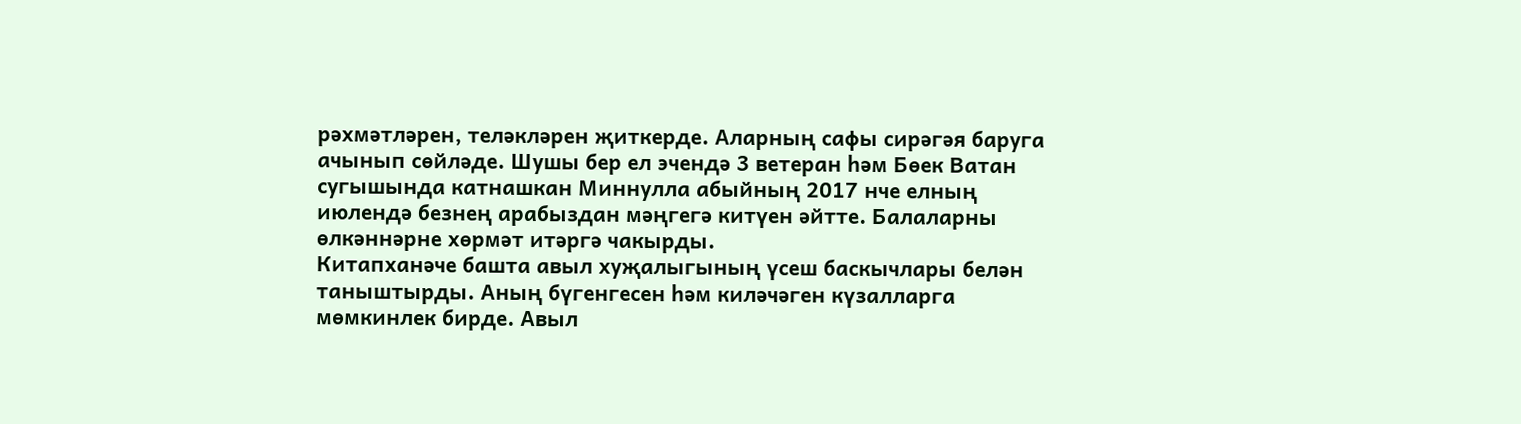рәхмәтләрен, теләкләрен җиткерде. Аларның сафы сирәгәя баруга ачынып сөйләде. Шушы бер ел эчендә 3 ветеран һәм Бөек Ватан сугышында катнашкан Миннулла абыйның 2017 нче елның июлендә безнең арабыздан мәңгегә китүен әйтте. Балаларны өлкәннәрне хөрмәт итәргә чакырды.
Китапханәче башта авыл хуҗалыгының үсеш баскычлары белән таныштырды. Аның бүгенгесен һәм киләчәген күзалларга мөмкинлек бирде. Авыл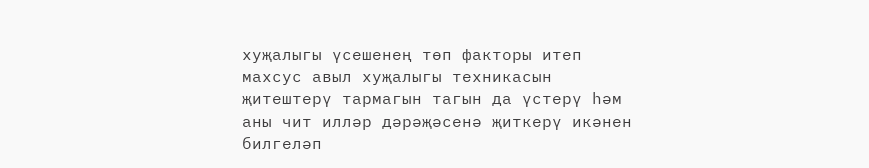хуҗалыгы үсешенең төп факторы итеп махсус авыл хуҗалыгы техникасын җитештерү тармагын тагын да үстерү һәм аны чит илләр дәрәҗәсенә җиткерү икәнен билгеләп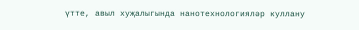үтте, авыл хуҗалыгында нанотехнологияләр куллану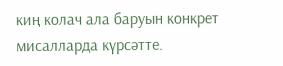киң колач ала баруын конкрет мисалларда күрсәтте.